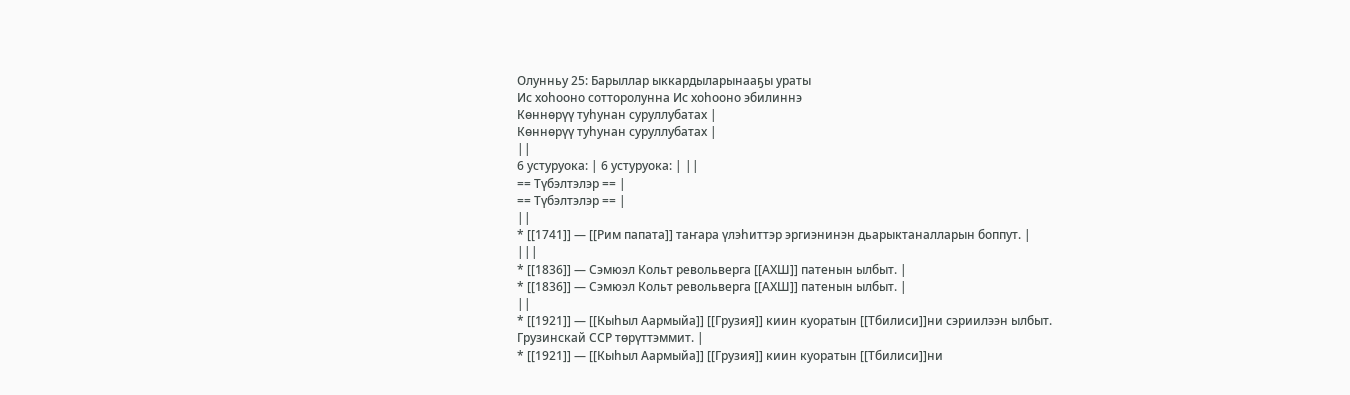Олунньу 25: Барыллар ыккардыларынааҕы ураты
Ис хоһооно сотторолунна Ис хоһооно эбилиннэ
Көннөрүү туһунан суруллубатах |
Көннөрүү туһунан суруллубатах |
||
6 устуруока: | 6 устуруока: | ||
== Түбэлтэлэр == |
== Түбэлтэлэр == |
||
* [[1741]] — [[Рим папата]] таҥара үлэһиттэр эргиэнинэн дьарыктаналларын боппут. |
|||
* [[1836]] — Сэмюэл Кольт револьверга [[АХШ]] патенын ылбыт. |
* [[1836]] — Сэмюэл Кольт револьверга [[АХШ]] патенын ылбыт. |
||
* [[1921]] — [[Кыһыл Аармыйа]] [[Грузия]] киин куоратын [[Тбилиси]]ни сэриилээн ылбыт. Грузинскай ССР төрүттэммит. |
* [[1921]] — [[Кыһыл Аармыйа]] [[Грузия]] киин куоратын [[Тбилиси]]ни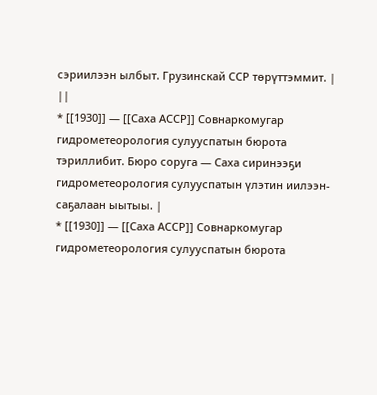сэриилээн ылбыт. Грузинскай ССР төрүттэммит. |
||
* [[1930]] — [[Саха АССР]] Совнаркомугар гидрометеорология сулууспатын бюрота тэриллибит. Бюро соруга — Саха сиринээҕи гидрометеорология сулууспатын үлэтин иилээн-саҕалаан ыытыы. |
* [[1930]] — [[Саха АССР]] Совнаркомугар гидрометеорология сулууспатын бюрота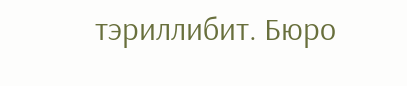тэриллибит. Бюро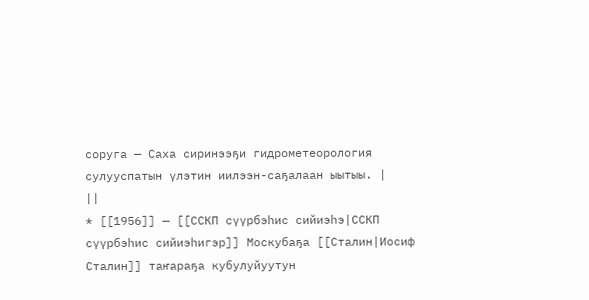соруга — Саха сиринээҕи гидрометеорология сулууспатын үлэтин иилээн-саҕалаан ыытыы. |
||
* [[1956]] — [[ССКП сүүрбэһис сийиэһэ|ССКП сүүрбэһис сийиэһигэр]] Москубаҕа [[Сталин|Иосиф Сталин]] таҥараҕа кубулуйуутун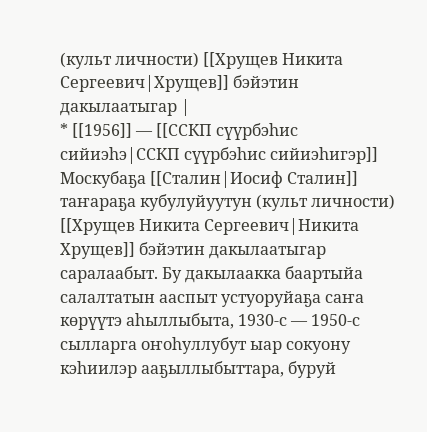(культ личности) [[Хрущев Никита Сергеевич|Хрущев]] бэйэтин дакылаатыгар |
* [[1956]] — [[ССКП сүүрбэһис сийиэһэ|ССКП сүүрбэһис сийиэһигэр]] Москубаҕа [[Сталин|Иосиф Сталин]] таҥараҕа кубулуйуутун (культ личности) [[Хрущев Никита Сергеевич|Никита Хрущев]] бэйэтин дакылаатыгар саралаабыт. Бу дакылаакка баартыйа салалтатын ааспыт устуоруйаҕа саҥа көрүүтэ аһыллыбыта, 1930-с — 1950-с сылларга оҥоһуллубут ыар сокуону кэһиилэр ааҕыллыбыттара, буруй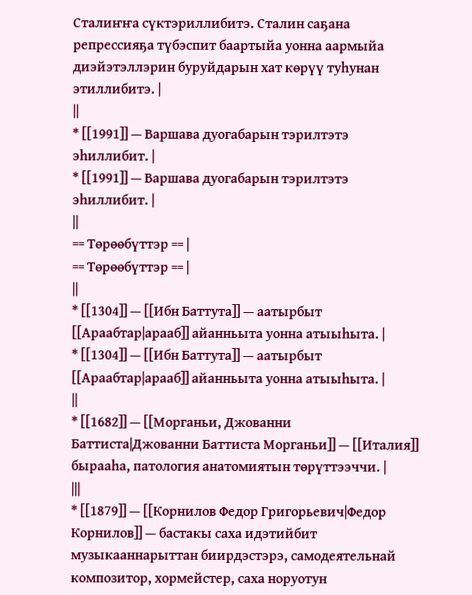Сталиҥҥа сүктэриллибитэ. Сталин саҕана репрессияҕа түбэспит баартыйа уонна аармыйа диэйэтэллэрин буруйдарын хат көрүү туһунан этиллибитэ. |
||
* [[1991]] — Варшава дуогабарын тэрилтэтэ эһиллибит. |
* [[1991]] — Варшава дуогабарын тэрилтэтэ эһиллибит. |
||
== Төрөөбүттэр == |
== Төрөөбүттэр == |
||
* [[1304]] — [[Ибн Баттута]] — аатырбыт [[Араабтар|арааб]] айанньыта уонна атыыһыта. |
* [[1304]] — [[Ибн Баттута]] — аатырбыт [[Араабтар|арааб]] айанньыта уонна атыыһыта. |
||
* [[1682]] — [[Морганьи, Джованни Баттиста|Джованни Баттиста Морганьи]] — [[Италия]] бырааһа, патология анатомиятын төрүттээччи. |
|||
* [[1879]] — [[Корнилов Федор Григорьевич|Федор Корнилов]] — бастакы саха идэтийбит музыкааннарыттан биирдэстэрэ, самодеятельнай композитор, хормейстер, саха норуотун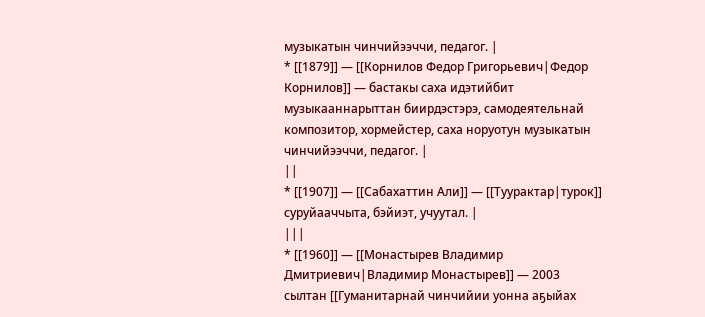музыкатын чинчийээччи, педагог. |
* [[1879]] — [[Корнилов Федор Григорьевич|Федор Корнилов]] — бастакы саха идэтийбит музыкааннарыттан биирдэстэрэ, самодеятельнай композитор, хормейстер, саха норуотун музыкатын чинчийээччи, педагог. |
||
* [[1907]] — [[Сабахаттин Али]] — [[Туурактар|турок]] суруйааччыта, бэйиэт, учуутал. |
|||
* [[1960]] — [[Монастырев Владимир Дмитриевич|Владимир Монастырев]] — 2003 сылтан [[Гуманитарнай чинчийии уонна аҕыйах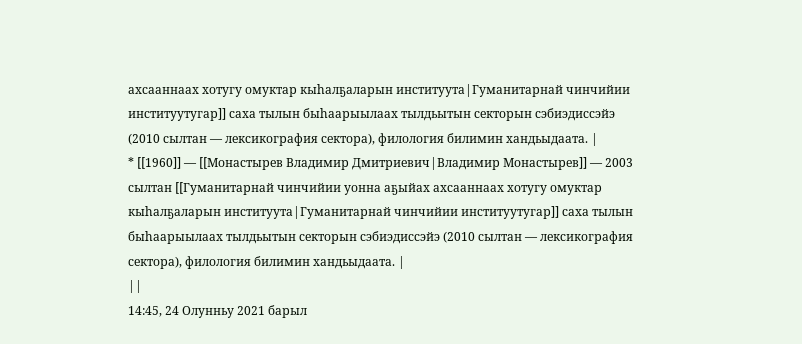ахсааннаах хотугу омуктар кыһалҕаларын институута|Гуманитарнай чинчийии институутугар]] саха тылын быһаарыылаах тылдьытын секторын сэбиэдиссэйэ (2010 сылтан — лексикография сектора), филология билимин хандьыдаата. |
* [[1960]] — [[Монастырев Владимир Дмитриевич|Владимир Монастырев]] — 2003 сылтан [[Гуманитарнай чинчийии уонна аҕыйах ахсааннаах хотугу омуктар кыһалҕаларын институута|Гуманитарнай чинчийии институутугар]] саха тылын быһаарыылаах тылдьытын секторын сэбиэдиссэйэ (2010 сылтан — лексикография сектора), филология билимин хандьыдаата. |
||
14:45, 24 Олунньу 2021 барыл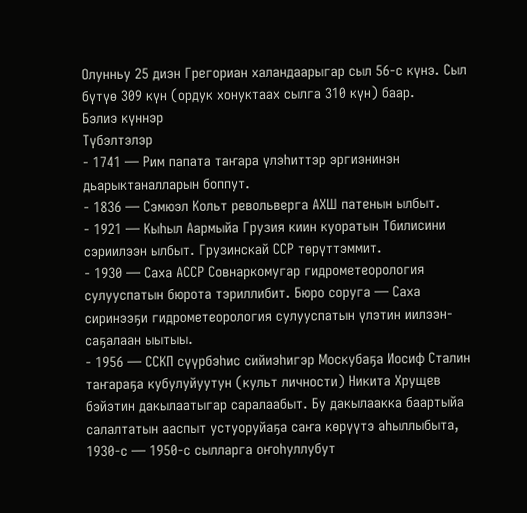Олунньу 25 диэн Грегориан халандаарыгар сыл 56-с күнэ. Сыл бүтүө 309 күн (ордук хонуктаах сылга 310 күн) баар.
Бэлиэ күннэр
Түбэлтэлэр
- 1741 — Рим папата таҥара үлэһиттэр эргиэнинэн дьарыктаналларын боппут.
- 1836 — Сэмюэл Кольт револьверга АХШ патенын ылбыт.
- 1921 — Кыһыл Аармыйа Грузия киин куоратын Тбилисини сэриилээн ылбыт. Грузинскай ССР төрүттэммит.
- 1930 — Саха АССР Совнаркомугар гидрометеорология сулууспатын бюрота тэриллибит. Бюро соруга — Саха сиринээҕи гидрометеорология сулууспатын үлэтин иилээн-саҕалаан ыытыы.
- 1956 — ССКП сүүрбэһис сийиэһигэр Москубаҕа Иосиф Сталин таҥараҕа кубулуйуутун (культ личности) Никита Хрущев бэйэтин дакылаатыгар саралаабыт. Бу дакылаакка баартыйа салалтатын ааспыт устуоруйаҕа саҥа көрүүтэ аһыллыбыта, 1930-с — 1950-с сылларга оҥоһуллубут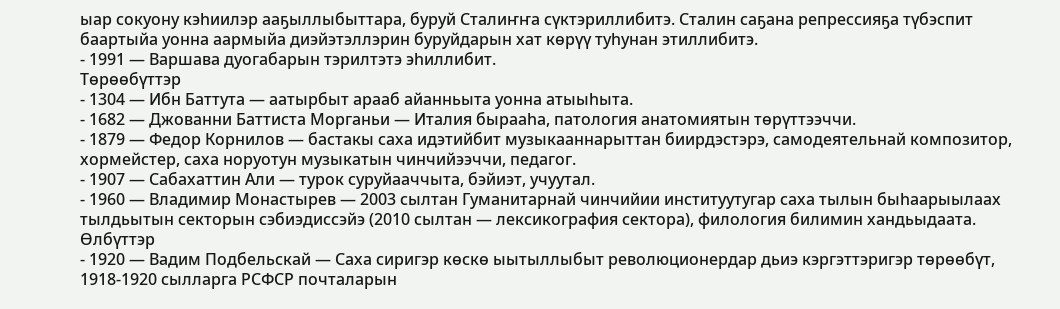ыар сокуону кэһиилэр ааҕыллыбыттара, буруй Сталиҥҥа сүктэриллибитэ. Сталин саҕана репрессияҕа түбэспит баартыйа уонна аармыйа диэйэтэллэрин буруйдарын хат көрүү туһунан этиллибитэ.
- 1991 — Варшава дуогабарын тэрилтэтэ эһиллибит.
Төрөөбүттэр
- 1304 — Ибн Баттута — аатырбыт арааб айанньыта уонна атыыһыта.
- 1682 — Джованни Баттиста Морганьи — Италия бырааһа, патология анатомиятын төрүттээччи.
- 1879 — Федор Корнилов — бастакы саха идэтийбит музыкааннарыттан биирдэстэрэ, самодеятельнай композитор, хормейстер, саха норуотун музыкатын чинчийээччи, педагог.
- 1907 — Сабахаттин Али — турок суруйааччыта, бэйиэт, учуутал.
- 1960 — Владимир Монастырев — 2003 сылтан Гуманитарнай чинчийии институутугар саха тылын быһаарыылаах тылдьытын секторын сэбиэдиссэйэ (2010 сылтан — лексикография сектора), филология билимин хандьыдаата.
Өлбүттэр
- 1920 — Вадим Подбельскай — Саха сиригэр көскө ыытыллыбыт революционердар дьиэ кэргэттэригэр төрөөбүт, 1918-1920 сылларга РСФСР почталарын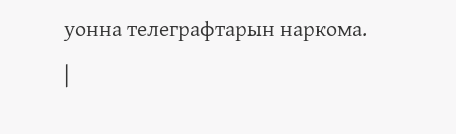уонна телеграфтарын наркома.
|